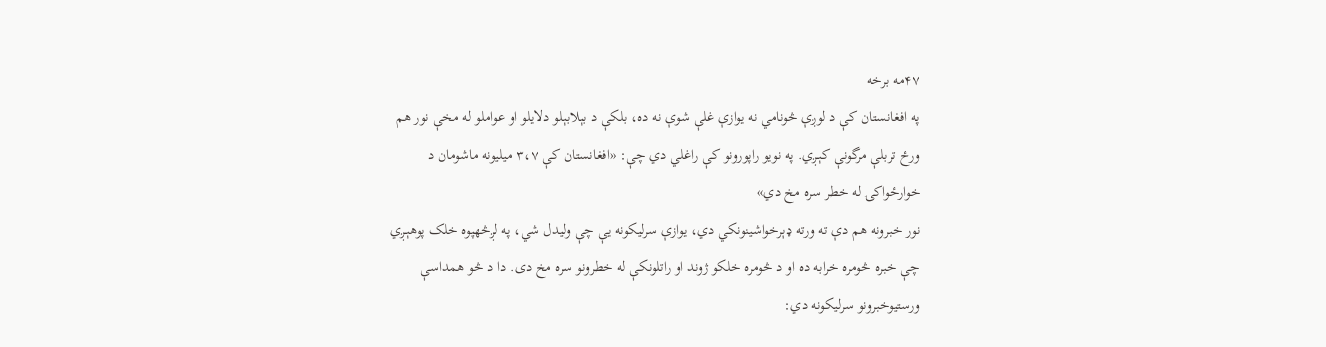۴۷مه برخه
په افغانستان کې د لوږې څونامي نه یوازې غلې شوې نه ده، بلکې د بېلابېلو دلایلو او عواملو له مخې نور هم ورځ تربلې مرگونې کېـږي. په نویو راپورونو کې راغلي دي چې: «افغانستان کې ۳،۷ میلیونه ماشومان د خوارځواکۍ له خطر سره مخ دي»
نور خبرونه هم دې ته ورته ډېرخواشینونکي دي، یوازې سرلیکونه یې چې ولیدل شي، په لږڅهپوه خلک پوهېـږي چې خبره څومره خرابه ده او د څومره خلکو ژوند او راتلونکې له خطرونو سره مخ دی. دا د څو همداسې ورستیوخبرونو سرلیکونه دي: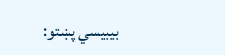بيبيسي پښتو: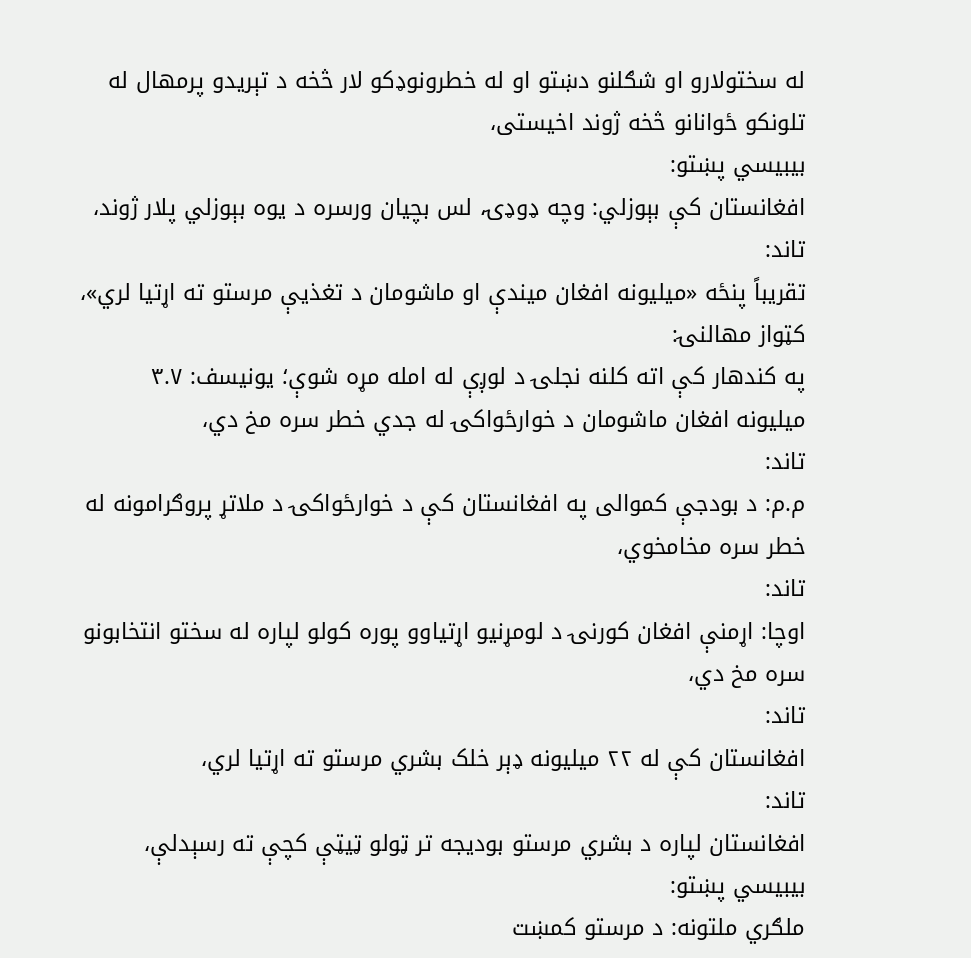له سختولارو او شګلنو دښتو او له خطرونوډکو لار څخه د تېریدو پرمهال له تلونکو ځوانانو څخه ژوند اخیستی،
بيبيسي پښتو:
افغانستان کې بېوزلي: وچه ډوډۍ، لس بچیان ورسره د یوه بېوزلي پلار ژوند،
تاند:
تقریباً پنځه «میلیونه افغان میندې او ماشومان د تغذیې مرستو ته اړتیا لري»،
کټواز مهالنۍ:
په کندهار کې اته کلنه نجلۍ د لوږې له امله مړه شوې؛ یونیسف: ۳.۷ میلیونه افغان ماشومان د خوارځواکۍ له جدي خطر سره مخ دي،
تاند:
م.م: د بودجې کموالی په افغانستان کې د خوارځواکۍ د ملاتړ پروګرامونه له خطر سره مخامخوي،
تاند:
اوچا: اړمنې افغان کورنۍ د لومړنیو اړتیاوو پوره کولو لپاره له سختو انتخابونو سره مخ دي،
تاند:
افغانستان کې له ۲۲ میلیونه ډېر خلک بشري مرستو ته اړتیا لري،
تاند:
افغانستان لپاره د بشري مرستو بودیجه تر ټولو ټیټې کچې ته رسېدلې،
بيبيسي پښتو:
ملګري ملتونه: د مرستو کمښت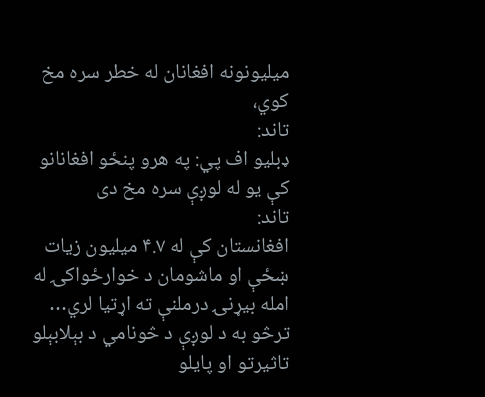میلیونونه افغانان له خطر سره مخ کوي،
تاند:
ډبلیو اف پي: په هرو پنځو افغانانو کې یو له لوږې سره مخ دی
تاند:
افغانستان کې له ۴.۷ میلیون زیات ښځې او ماشومان د خوارځواکۍ له امله بیړنۍ درملنې ته اړتیا لري…
ترڅو به د لوږې د څونامي د بېلابېلو تاثیرتو او پایلو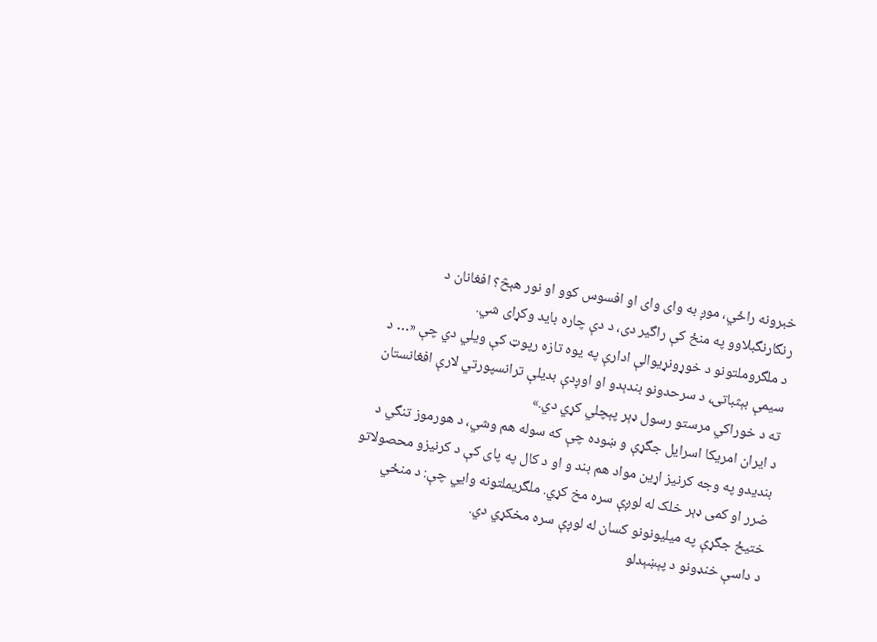خبرونه راځي، موږ به وای وای او افسوس کوو او نور هېڅ؟ افغانان د رنگارنگبلاوو په منځ کې راگیر دی، د دې چاره باید وکړای شي.
د ملگروملتونو د خوړونړیوالې ادارې په یوه تازه رپوټ کې ویلي دي چې «… د سیمې بېثباتۍ، د سرحدونو بندېدو او اوږدې بدیلې ترانسپورتي لارې افغانستان ته د خوراکي مرستو رسول ډېر پېچلي کړي دي.»
د ایران امریکا اسرایل جگړې و ښوده چې که سوله هم وشي، د هورموز تنگي د بندیدو په وجه کرنیز اړین مواد هم بند و او د کال په پای کې د کرنیزو محصولاتو ضرر او کمی ډېر خلک له لوږې سره مخ کړي. ملگريملتونه وایي چې: د منځي ختیځ جگړې په میلیونونو کسان له لوږې سره مخکړي دي.
د داسې خنډونو د پېښېدلو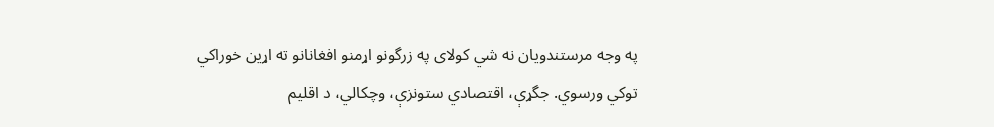په وجه مرستندویان نه شي کولای په زرگونو اړمنو افغانانو ته اړین خوراکي توکي ورسوي. جگړې، اقتصادي ستونزې، وچکالي، د اقلیم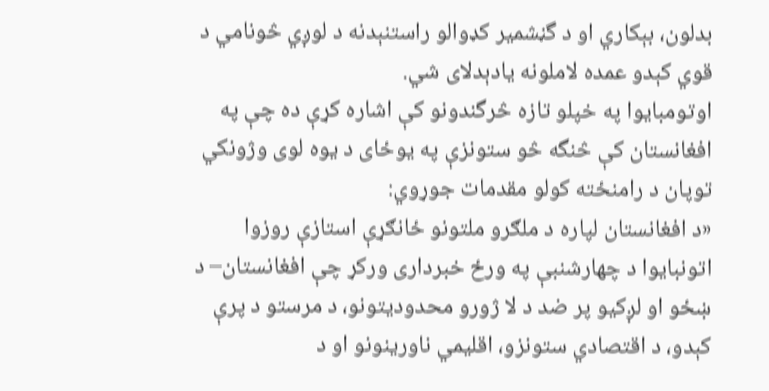بدلون، بېکاري او د گڼشمیر کډوالو راستنېدنه د لوږي څونامي د قوي کېدو عمده لاملونه یادېدلای شي.
اوتومبایوا په خپلو تازه څرگندونو کې اشاره کړې ده چې په افغانستان کې څنگه څو ستونزې په یوځای د یوه لوی وژونکي توپان د رامنځته کولو مقدمات جوړوي:
«د افغانستان لپاره د ملګرو ملتونو ځانګړې استازې روزوا اتونبایوا د چهارشنبې په ورځ خبرداری ورکړ چې افغانستان– د ښځو او لږکیو پر ضد د لا ژورو محدودیتونو، د مرستو د پرې کېدو، د اقتصادي ستونزو، اقلیمي ناورینونو او د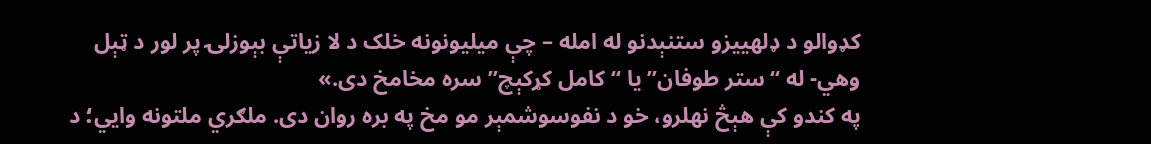کډوالو د ډلهییزو ستنېدنو له امله – چې میلیونونه خلک د لا زیاتې بېوزلۍ پر لور د ټېل وهي- له “ستر طوفان” یا “کامل کړکېچ” سره مخامخ دی.»
په کندو کې هېڅ نهلرو، خو د نفوسوشمېر مو مخ په بره روان دی. ملګري ملتونه وایي؛ د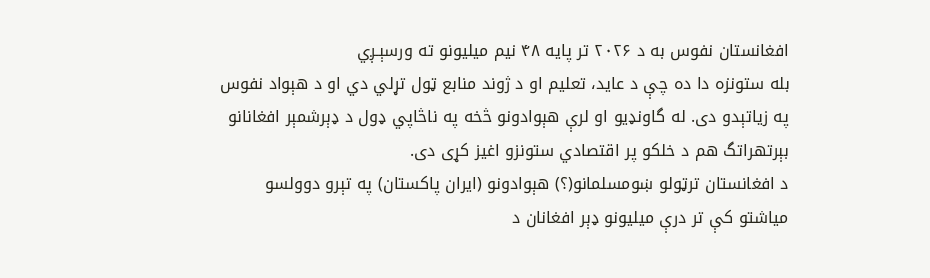افغانستان نفوس به د ۲۰۲۶ تر پایه ۴۸ نیم میلیونو ته ورسېـږي
بله ستونزه دا ده چې د عاید، تعلیم او د ژوند منابع ټول تړلي دي او د هېواد نفوس په زیاتېدو دی. له گاونډیو او لرې هېوادونو څخه په ناڅاپي ډول د ډېرشمېر افغانانو بېرتهراتگ هم د خلکو پر اقتصادي ستونزو اغیز کړی دی.
د افغانستان ترټولو ښومسلمانو(؟) هېوادونو (ایران پاکستان) په تېرو دوولسو میاشتو کې تر درې میلیونو ډېر افغانان د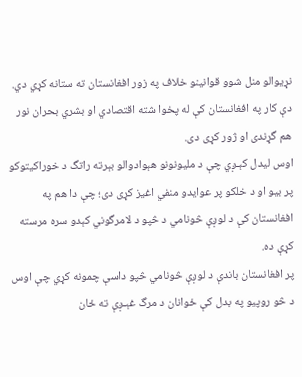نړیوالو منل شوو قوانینو خلاف په زور افغانستان ته ستانه کړي دي. دې کار په افغانستان کې له پخوا شته اقتصادي او بشري بحران نور هم گړندی او ژور کړی دی.
اوس لیدل کېـږي چې د ملیونونو هېوادوالو بېرته راتگ د خوراکيتوکو پر بیو او د خلکو پر عوایدو منفي اغیز کړی دی؛ چې دا هم په افغانستان کې د لوږې څونامي د څپو د لامرگوني کېدو سره مرسته کړې ده.
پر افغانستان باندې د لوږې څونامي څپو داسې چمونه کړي چې اوس د څو روپیو په بدل کې ځوانان د مرگ غېـږې ته ځان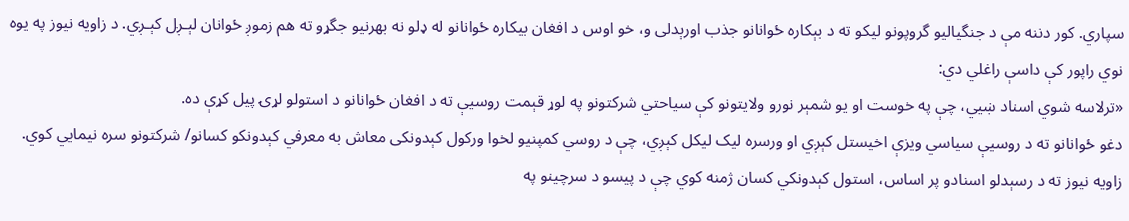سپاري. کور دننه مې د جنگیالیو گروپونو لیکو ته د بېکاره ځوانانو جذب اورېدلی و، خو اوس د افغان بیکاره ځوانانو له ډلو نه بهرنیو جگړو ته هم زموږ ځوانان لېـږل کېـږي. د زاویه نیوز په یوه نوي راپور کې داسې راغلي دي:
«ترلاسه شوي اسناد ښيي، چې په خوست او يو شمېر نورو ولايتونو کې سياحتي شرکتونو په لوړ قېمت روسيې ته د افغان ځوانانو د استولو لړۍ پيل کړې ده.
دغو ځوانانو ته د روسيې سياسي ويزې اخيستل کېږي او ورسره ليک ليکل کېږي، چې د روسي کمپنیو لخوا ورکول کېدونکی معاش به معرفي کېدونکو کسانو/ شرکتونو سره نيمايي کوي.
زاويه نيوز ته د رسېدلو اسنادو پر اساس، استول کېدونکي کسان ژمنه کوي چې د پيسو د سرچينو په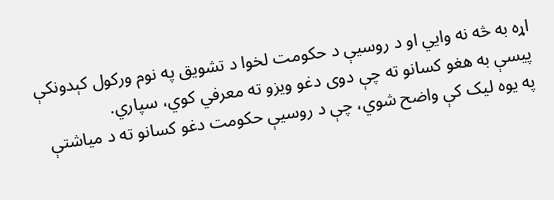اړه به څه نه وايي او د روسيې د حکومت لخوا د تشويق په نوم ورکول کېدونکې پيسې به هغو کسانو ته چې دوی دغو ويزو ته معرفي کوي، سپاري.
په يوه ليک کې واضح شوي، چې د روسيې حکومت دغو کسانو ته د مياشتې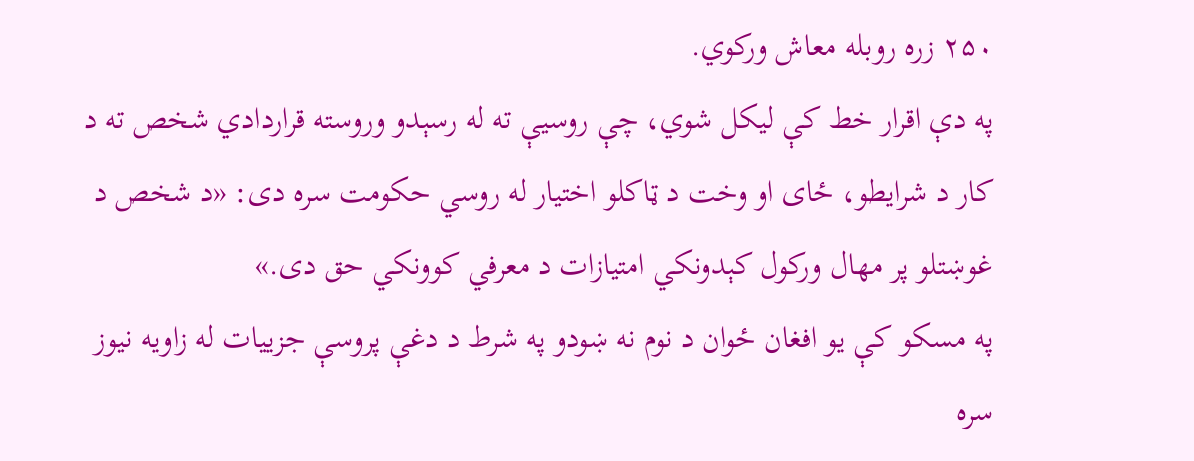۲۵۰ زره روبله معاش ورکوي.
په دې اقرار خط کې ليکل شوي، چې روسيې ته له رسېدو وروسته قراردادي شخص ته د کار د شرايطو، ځای او وخت د ټاکلو اختیار له روسي حکومت سره دی: «د شخص د غوښتلو پر مهال ورکول کېدونکي امتيازات د معرفي کوونکي حق دی.»
په مسکو کې يو افغان ځوان د نوم نه ښودو په شرط د دغې پروسې جزييات له زاويه نيوز سره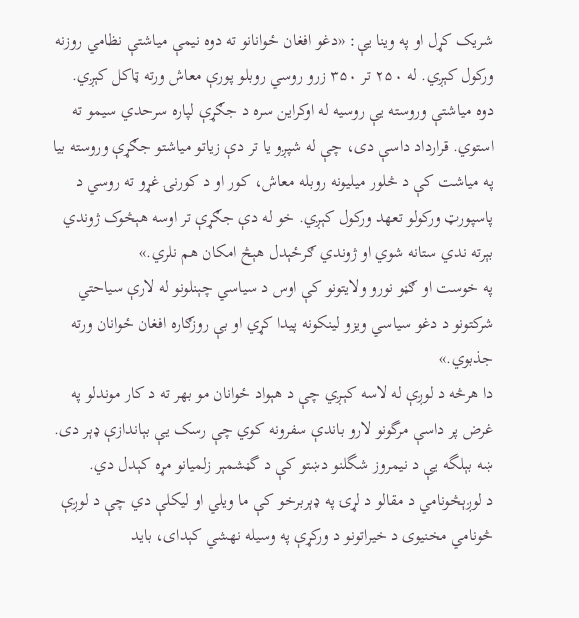شريک کړل او په وينا يې: «دغو افغان ځوانانو ته دوه نيمې مياشتې نظامي روزنه ورکول کېږي. له ۲۵۰ تر ۳۵۰ زرو روسي روبلو پورې معاش ورته ټاکل کېږي. دوه مياشتې وروسته يې روسيه له اوکراين سره د جګړې لپاره سرحدي سيمو ته استوي. قرارداد داسې دی، چې له شپږو يا تر دې زیاتو مياشتو جګړې وروسته بيا په مياشت کې د څلور ميليونه روبله معاش، کور او د کورنۍ غړو ته روسي د پاسپورټ ورکولو تعهد ورکول کېږي. خو له دې جګړې تر اوسه هېڅوک ژوندي بېرته ندي ستانه شوي او ژوندي ګرځېدل هېڅ امکان هم نلري.»
په خوست او ګڼو نورو ولايتونو کې اوس د سياسي چېنلونو له لارې سياحتي شرکتونو د دغو سياسي ويزو لينکونه پيدا کړي او بې روزګاره افغان ځوانان ورته جذبوي.»
دا هرڅه د لوږې له لاسه کېـږي چې د هېواد ځوانان مو بهر ته د کار موندلو په غرض پر داسې مرگونو لارو باندې سفرونه کوي چې رسک یې بېاندازې ډېر دی. ښه بېلگه یې د نیمروز شگلنو دښتو کې د گڼشمېر زلمیانو مړه کېدل دي.
د لوږېڅونامي د مقالو د لړۍ په ډېربرخو کې ما ویلي او لیکلې دي چې د لوږې څونامي مخنیوی د خیراتونو د ورکړې په وسیله نهشي کېدای، باید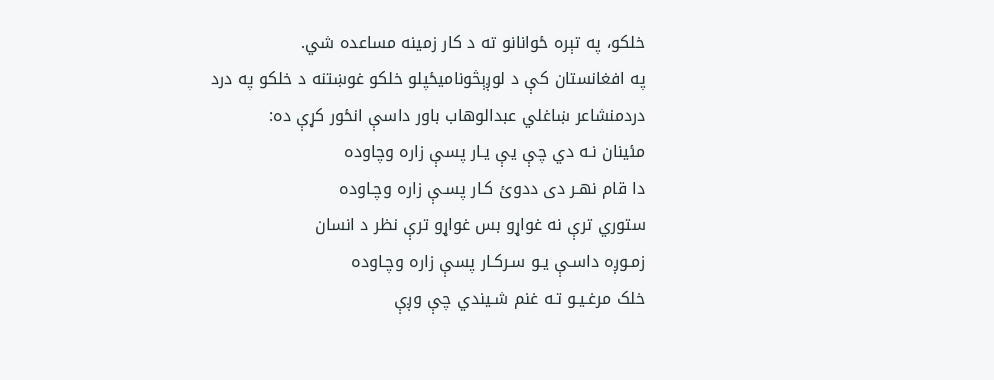خلکو، په تېره ځوانانو ته د کار زمینه مساعده شي.
په افغانستان کې د لوږېڅوناميځپلو خلکو غوښتنه د خلکو په درد دردمنشاعر ښاغلي عبدالوهاب باور داسې انځور کړې ده:
مئینان نـه دي چې یې یـار پسې زاره وچاوده
دا قام نهـر دی ددوئ کـار پسـې زاره وچـاوده
ستوري ترې نه غواړو بس غواړو ترې نظر د انسان
زمـوږه داسـې یـو سـرکـار پسې زاره وچـاوده
خلک مرغـیـو تـه غنم شـیندي چې وږې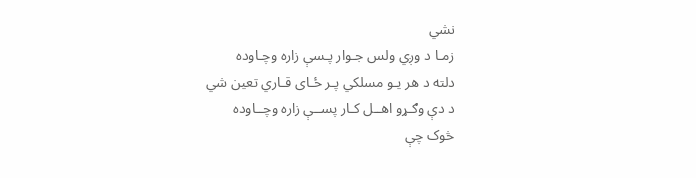نشي
زمـا د وږي ولس جـوار پـسې زاره وچـاوده
دلته د هر یـو مسلکي پـر ځـای قـاري تعین شي
د دې وګـړو اهــل کـار پســې زاره وچــاوده
څوک چې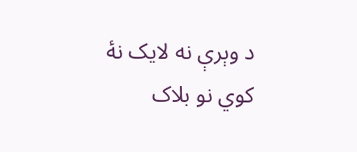د وېرې نه لایک نۀ کوي نو بلاک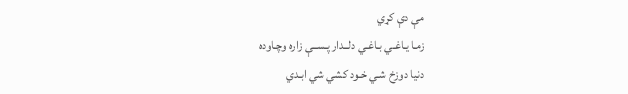مې دې کړي
زمـا یـاغـي بـاغـي دلــدار پـســې زاره وچـاوده
دنیا دوزخ شـي خـود کشي شي ابـدي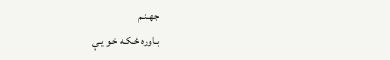جهـنـم
بـاوره ځـکـه خـو یـې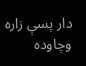دار پسې زاره وچاوده